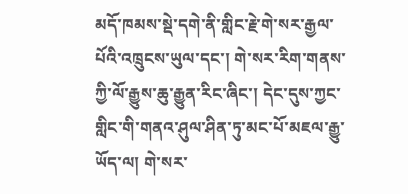མདོ་ཁམས་སྡེ་དགེ་ནི་གླིང་རྗེ་གེ་སར་རྒྱལ་པོའི་འཁྲུངས་ཡུལ་དང་། གེ་སར་རིག་གནས་ཀྱི་ལོ་རྒྱུས་ཆུ་རྒྱུན་རིང་ཞིང་། དེང་དུས་ཀྱང་གླིང་གི་གནའ་ཤུལ་ཤིན་ཏུ་མང་པོ་མཇལ་རྒྱུ་ཡོད་ལ། གེ་སར་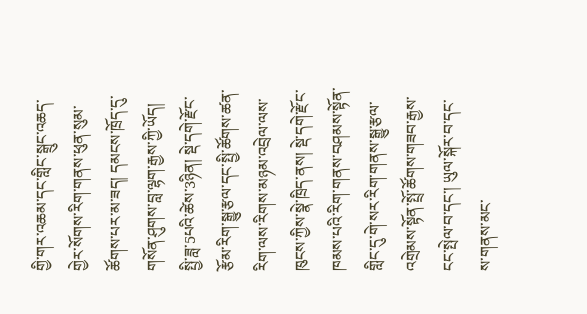གྱི་གར་འཆམ་དང་གླིང་སྒྲུང་འཆད་གྱེར་སོགས་རིག་གནས་ཕུན་སུམ་ཚོགས་པར་མ་ཟད། དམངས་ཁྲོད་དུ་གསོན་ཤུགས་བླ་ལྷག་རྒྱས་ཀྱི་ཡོད། སྤྱི་ཟླ་5པའི་ཚེས་3ཉིན། སྡེ་དགེ་རྫོང་རྩོམ་རིག་སྒྱུ་རྩལ་དང་སྤྱི་ཚོགས་ཚན་རིག་ལས་རིགས་མཉམ་འབྲེལ་ལས་ཁུངས་ཀྱིས་སྣེ་ཁྲིད་ནས། སྡེ་དགེ་རྫོང་ཁམས་པའི་རིག་གནས་བཤམས་སྟོན་གླིང་དུ་གེ་སར་རིག་གནས་སྒྱུ་རྩལ་འགྲེམས་སྟོན་སྤྲོ་ཚོགས་གཟབ་རྒྱས་ངང་སྤེལ་བ་དང་། ཡུལ་སྐོར་བ་དང་ས་གནས་མང་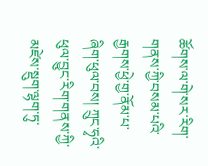ཚོགས་ལ་གེ་སར་རིག་གནས་ཀྱི་བསམ་པའི་རྒྱགས་ཕྱེ་གྱ་ནོམ་པ་ཞིག་ཕུལ་བས། ཀྲུང་ཧྭའི་ཕུལ་བྱུང་རིག་གནས་ཀྱི་མཛེས་སྡུག་ལྷག་ཏུ་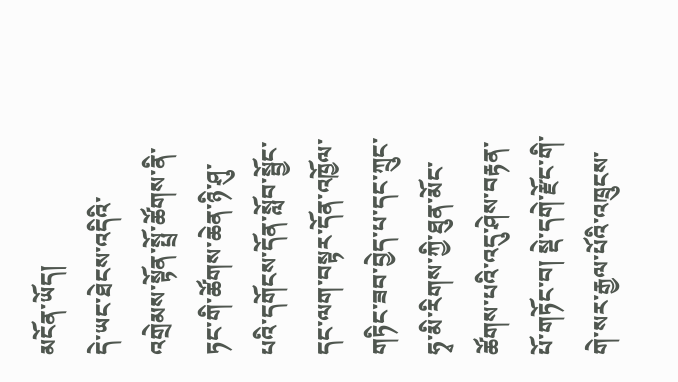མངོན་ཡོད།
དེ་ཡང་ཐེངས་འདིའི་འགྲེམས་སྟོན་སྤྲོ་ཚོགས་ནི་ཏང་གི་ཚོགས་ཆེན་ཉི་ཤུ་པའི་དགོངས་དོན་སློབ་སྦྱོང་དང་ལག་བསྟར་དོན་འཁྱོལ་གཏིང་ཟབ་བྱེད་པ་དང་ཀྲུང་ཧྭ་མི་རིགས་ཀྱི་ཐུན་མོང་ཚོགས་པའི་འདུ་ཤེས་བརྟན་པོ་གཏོང་བ། སྡེ་དགེ་རྫོང་གི་གེ་སར་རྒྱལ་པོའི་འཁྲུངས་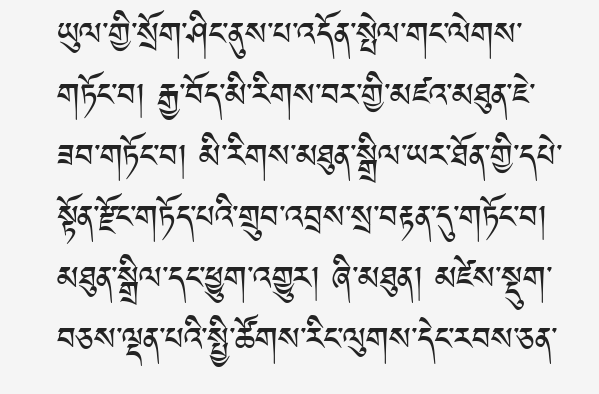ཡུལ་གྱི་སྲོག་ཤིང་ནུས་པ་འདོན་སྤེལ་གང་ལེགས་གཏོང་བ། རྒྱ་བོད་མི་རིགས་བར་གྱི་མཛའ་མཐུན་ཇེ་ཟབ་གཏོང་བ། མི་རིགས་མཐུན་སྒྲིལ་ཡར་ཐོན་གྱི་དཔེ་སྟོན་རྫོང་གཏོད་པའི་གྲུབ་འབྲས་སྲ་བརྟན་དུ་གཏོང་བ། མཐུན་སྒྲིལ་དང་ཕྱུག་འགྱུར། ཞི་མཐུན། མཛེས་སྡུག་བཅས་ལྡན་པའི་སྤྱི་ཚོགས་རིང་ལུགས་དེང་རབས་ཅན་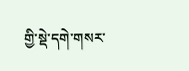གྱི་སྡེ་དགེ་གསར་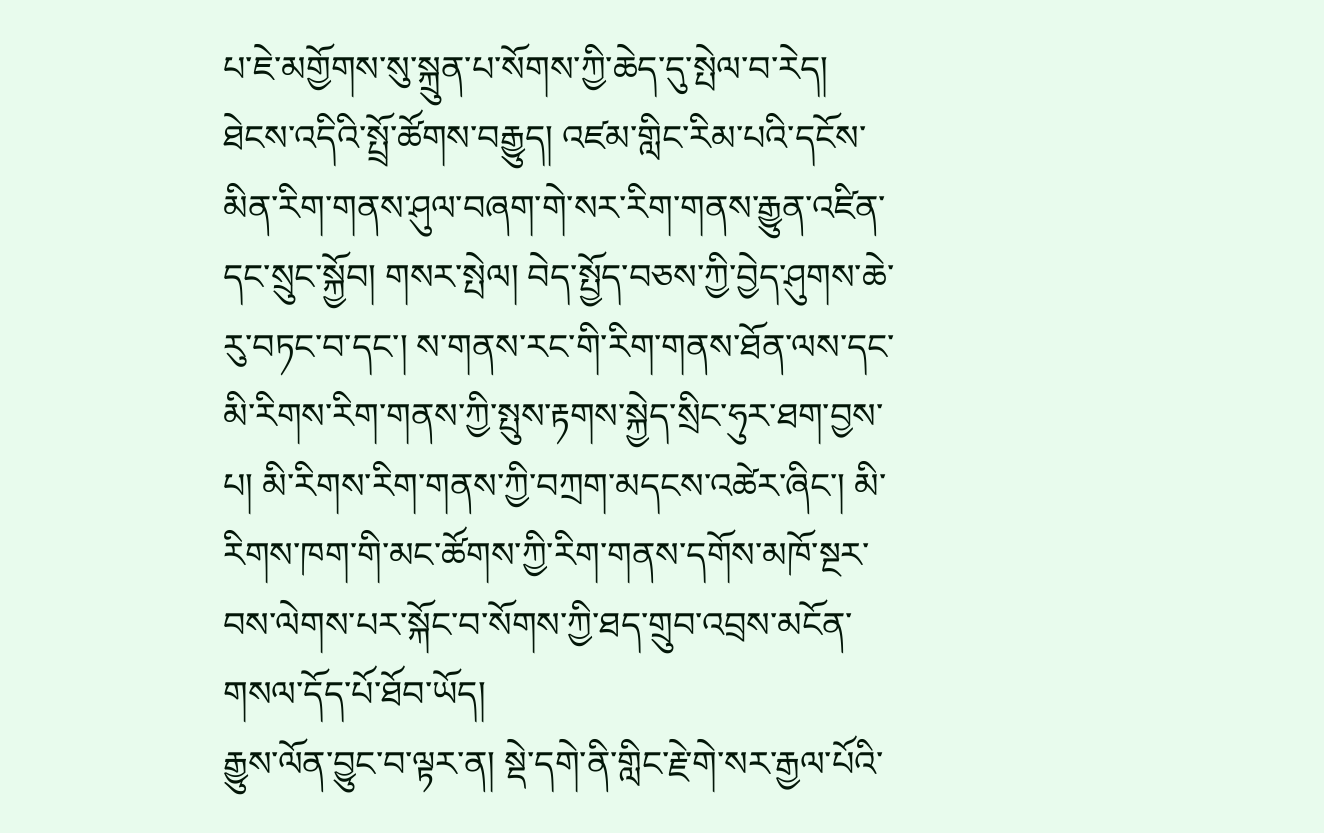པ་ཇེ་མགྱོགས་སུ་སྐྲུན་པ་སོགས་ཀྱི་ཆེད་དུ་སྤེལ་བ་རེད།
ཐེངས་འདིའི་སྤྲོ་ཚོགས་བརྒྱུད། འཛམ་གླིང་རིམ་པའི་དངོས་མིན་རིག་གནས་ཤུལ་བཞག་གེ་སར་རིག་གནས་རྒྱུན་འཛིན་དང་སྲུང་སྐྱོབ། གསར་སྤེལ། བེད་སྤྱོད་བཅས་ཀྱི་བྱེད་ཤུགས་ཆེ་རུ་བཏང་བ་དང་། ས་གནས་རང་གི་རིག་གནས་ཐོན་ལས་དང་མི་རིགས་རིག་གནས་ཀྱི་སྤུས་རྟགས་སྐྱེད་སྲིང་ཧུར་ཐག་བྱས་པ། མི་རིགས་རིག་གནས་ཀྱི་བཀྲག་མདངས་འཚེར་ཞིང་། མི་རིགས་ཁག་གི་མང་ཚོགས་ཀྱི་རིག་གནས་དགོས་མཁོ་སྔར་བས་ལེགས་པར་སྐོང་བ་སོགས་ཀྱི་ཐད་གྲུབ་འབྲས་མངོན་གསལ་དོད་པོ་ཐོབ་ཡོད།
རྒྱུས་ལོན་བྱུང་བ་ལྟར་ན། སྡེ་དགེ་ནི་གླིང་རྗེ་གེ་སར་རྒྱལ་པོའི་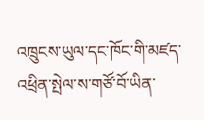འཁྲུངས་ཡུལ་དང་ཁོང་གི་མཛད་འཕྲིན་སྤེལ་ས་གཙོ་བོ་ཡིན་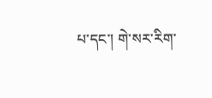པ་དང་། གེ་སར་རིག་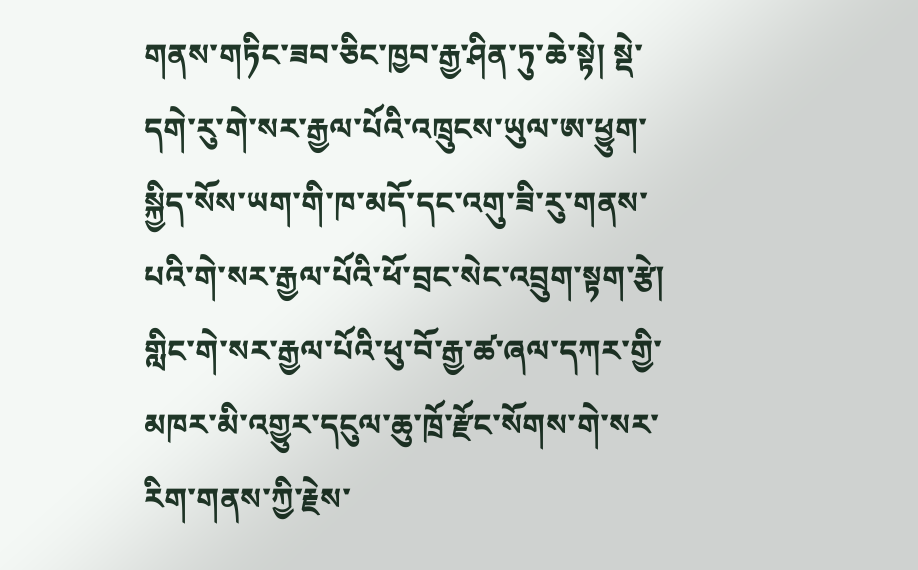གནས་གཏིང་ཟབ་ཅིང་ཁྱབ་རྒྱ་ཤིན་ཏུ་ཆེ་སྟེ། སྡེ་དགེ་རུ་གེ་སར་རྒྱལ་པོའི་འཁྲུངས་ཡུལ་ཨ་ཕྱུག་སྐྱིད་སོས་ཡག་གི་ཁ་མདོ་དང་འགུ་ཟི་རུ་གནས་པའི་གེ་སར་རྒྱལ་པོའི་ཕོ་བྲང་སེང་འབྲུག་སྟག་རྩེ། གླིང་གེ་སར་རྒྱལ་པོའི་ཕུ་བོ་རྒྱ་ཚ་ཞལ་དཀར་གྱི་མཁར་མི་འགྱུར་དངུལ་ཆུ་ཁྲོ་རྫོང་སོགས་གེ་སར་རིག་གནས་ཀྱི་རྗེས་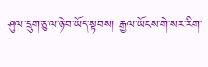ཤུལ་དྲུག་ཅུ་ལ་ཉེ་བ་ཡོད་སྟབས། རྒྱལ་ཡོངས་གེ་སར་རིག་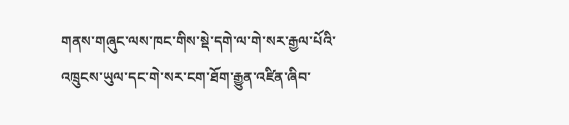གནས་གཞུང་ལས་ཁང་གིས་སྡེ་དགེ་ལ་གེ་སར་རྒྱལ་པོའི་འཁྲུངས་ཡུལ་དང་གེ་སར་ངག་ཐོག་རྒྱུན་འཛིན་ཞིབ་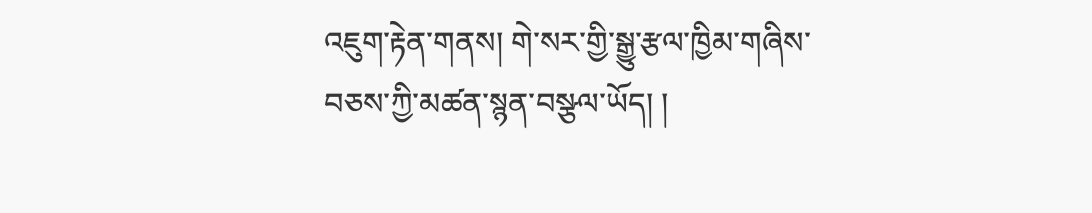འཇུག་རྟེན་གནས། གེ་སར་གྱི་སྒྱུ་རྩལ་ཁྱིམ་གཞིས་བཅས་ཀྱི་མཚན་སྙན་བསྩལ་ཡོད། །